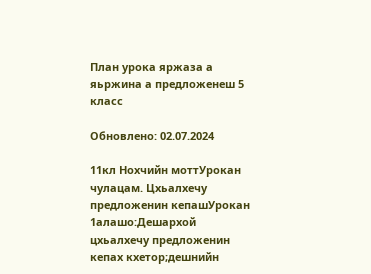План урока яржаза а яьржина а предложенеш 5 класс

Обновлено: 02.07.2024

11кл Нохчийн моттУрокан чулацам. Цхьалхечу предложенин кепашУрокан 1алашо:Дешархой цхьалхечу предложенин кепах кхетор;дешнийн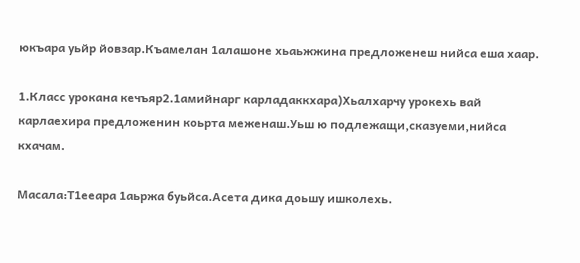юкъара уьйр йовзар.Къамелан 1алашоне хьаьжжина предложенеш нийса еша хаар.

1.Класс урокана кечъяр2.1амийнарг карладаккхара)Хьалхарчу урокехь вай карлаехира предложенин коьрта меженаш.Уьш ю подлежащи,сказуеми,нийса кхачам.

Масала:Т1ееара 1аьржа буьйса.Асета дика доьшу ишколехь.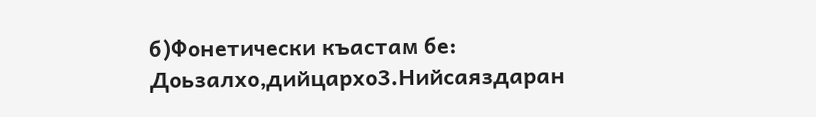б)Фонетически къастам бе: Доьзалхо,дийцархо3.Нийсаяздаран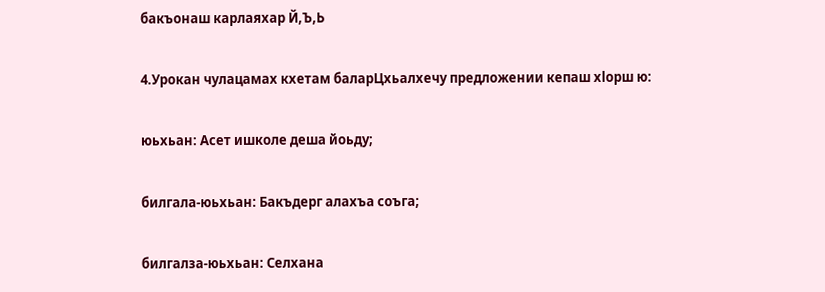бакъонаш карлаяхар Й,Ъ,Ь

4.Урокан чулацамах кхетам баларЦхьалхечу предложении кепаш xlорш ю:

юьхьан: Асет ишколе деша йоьду;

билгала-юьхьан: Бакъдерг алахъа соъга;

билгалза-юьхьан: Селхана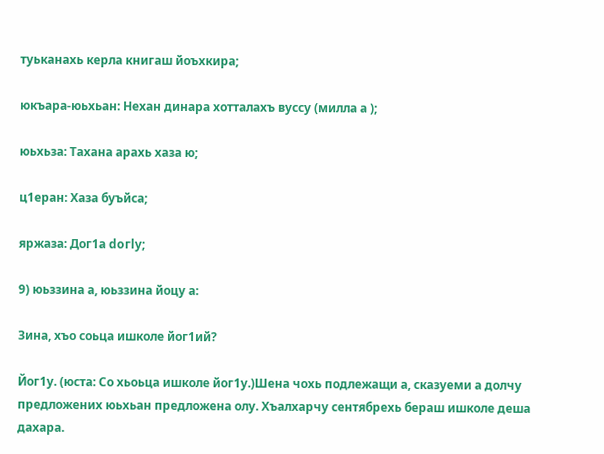туьканахь керла книгаш йоъхкира;

юкъара-юьхьан: Нехан динара хотталахъ вуссу (милла а );

юьхьза: Тахана арахь хаза ю;

ц1еран: Хаза буъйса;

яржаза: Дог1а doгly;

9) юьззина а, юьззина йоцу а:

Зина, хъо соьца ишколе йог1ий?

Йог1у. (юста: Со хьоьца ишколе йог1у.)Шена чохь подлежащи а, сказуеми а долчу предложених юьхьан предложена олу. Хъалхарчу сентябрехь бераш ишколе деша дахара.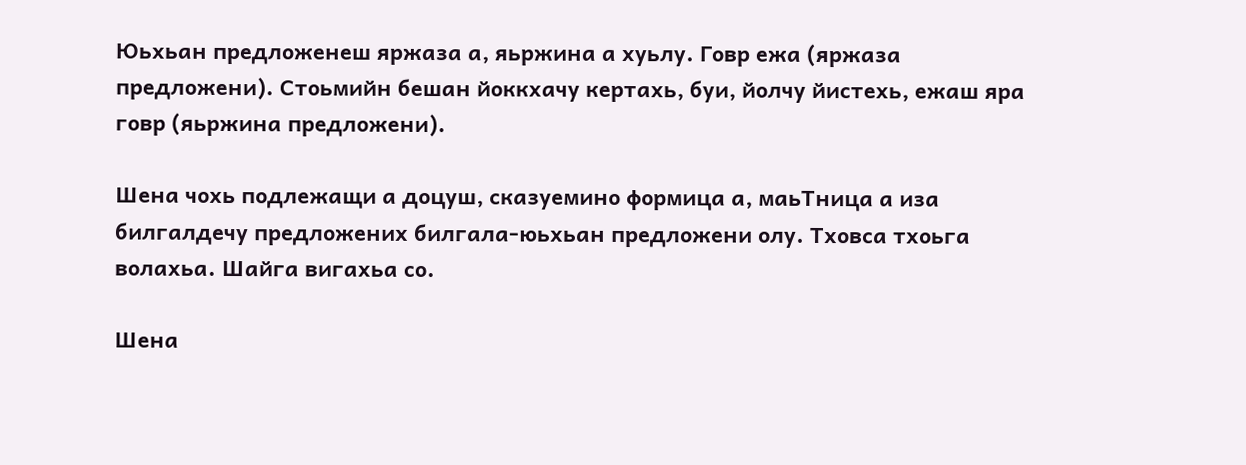Юьхьан предложенеш яржаза а, яьржина а хуьлу. Говр ежа (яржаза предложени). Стоьмийн бешан йоккхачу кертахь, буи, йолчу йистехь, ежаш яра говр (яьржина предложени).

Шена чохь подлежащи а доцуш, сказуемино формица а, маьТница а иза билгалдечу предложених билгала-юьхьан предложени олу. Тховса тхоьга волахьа. Шайга вигахьа со.

Шена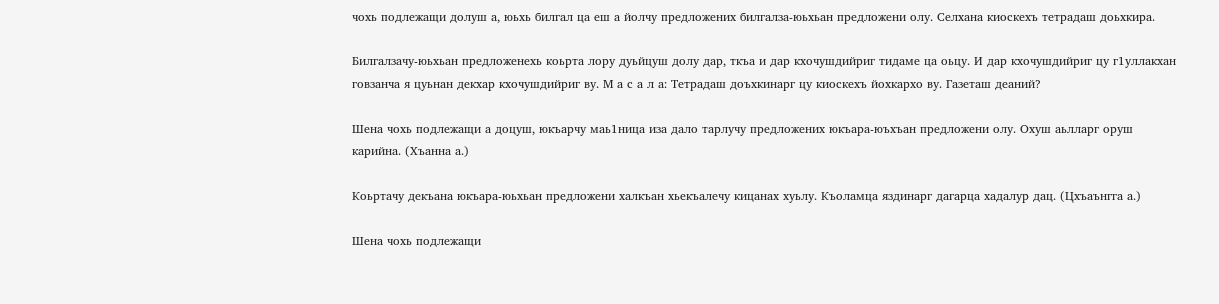чохь подлежащи долуш а, юьхь билгал ца еш а йолчу предложених билгалза-юьхьан предложени олу. Селхана киоскехъ тетрадаш доьхкира.

Билгалзачу-юьхьан предложенехь коьрта лору дуьйцуш долу дар, ткъа и дар кхочушдийриг тидаме ца оьцу. И дар кхочушдийриг цу г1уллакхан говзанча я цуьнан декхар кхочушдийриг ву. М а с а л а: Тетрадаш доъхкинарг цу киоскехъ йохкархо ву. Газеташ деаний?

Шена чохь подлежащи а доцуш, юкъарчу маь1ница иза дало тарлучу предложених юкъара-юъхъан предложени олу. Охуш аьлларг оруш карийна. (Хъанна а.)

Коьртачу декъана юкъара-юьхьан предложени халкъан хьекъалечу кицанах хуьлу. Къоламца яздинарг дагарца хадалур дац. (Цхъаънгга а.)

Шена чохь подлежащи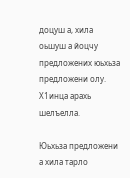доцуш а, хила оьшуш а йоцчу предложених юьхьза предложени олу. Х1инца арахь шелъелла.

Юьхьза предложени а хила тарло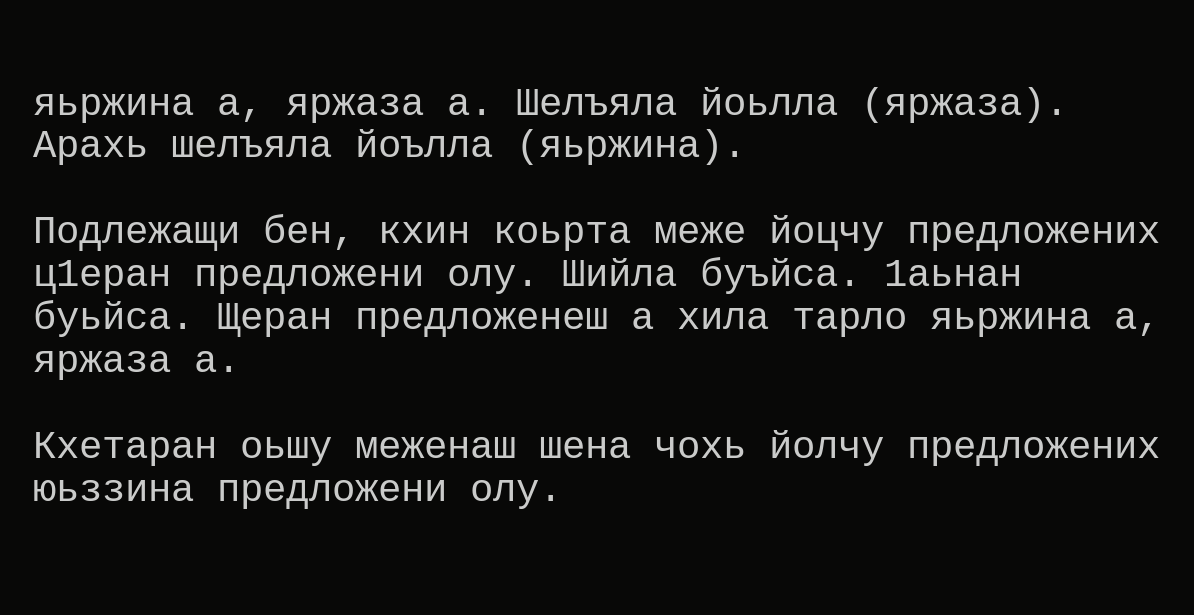яьржина а, яржаза а. Шелъяла йоьлла (яржаза). Арахь шелъяла йоълла (яьржина).

Подлежащи бен, кхин коьрта меже йоцчу предложених ц1еран предложени олу. Шийла буъйса. 1аьнан буьйса. Щеран предложенеш а хила тарло яьржина а, яржаза а.

Кхетаран оьшу меженаш шена чохь йолчу предложених юьззина предложени олу.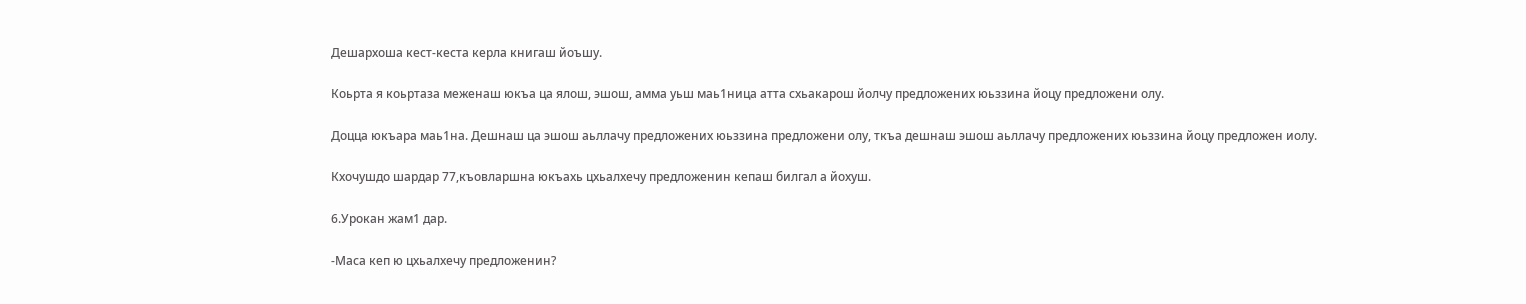Дешархоша кест-кеста керла книгаш йоъшу.

Коьрта я коьртаза меженаш юкъа ца ялош, эшош, амма уьш маь1ница атта схьакарош йолчу предложених юьззина йоцу предложени олу.

Доцца юкъара маь1на. Дешнаш ца эшош аьллачу предложених юьззина предложени олу, ткъа дешнаш эшош аьллачу предложених юьззина йоцу предложен иолу.

Кхочушдо шардар 77,къовларшна юкъахь цхьалхечу предложенин кепаш билгал а йохуш.

6.Урокан жам1 дар.

-Маса кеп ю цхьалхечу предложенин?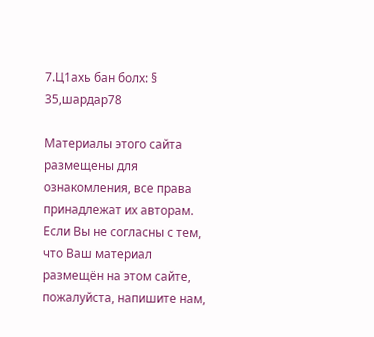7.Ц1ахь бан болх: § 35,шардар78

Материалы этого сайта размещены для ознакомления, все права принадлежат их авторам.
Если Вы не согласны с тем, что Ваш материал размещён на этом сайте, пожалуйста, напишите нам,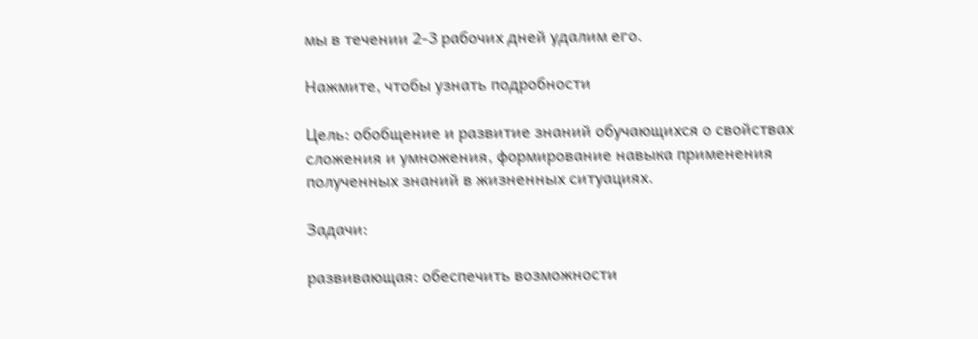мы в течении 2-3 рабочих дней удалим его.

Нажмите, чтобы узнать подробности

Цель: обобщение и развитие знаний обучающихся о свойствах сложения и умножения, формирование навыка применения полученных знаний в жизненных ситуациях.

Задачи:

развивающая: обеспечить возможности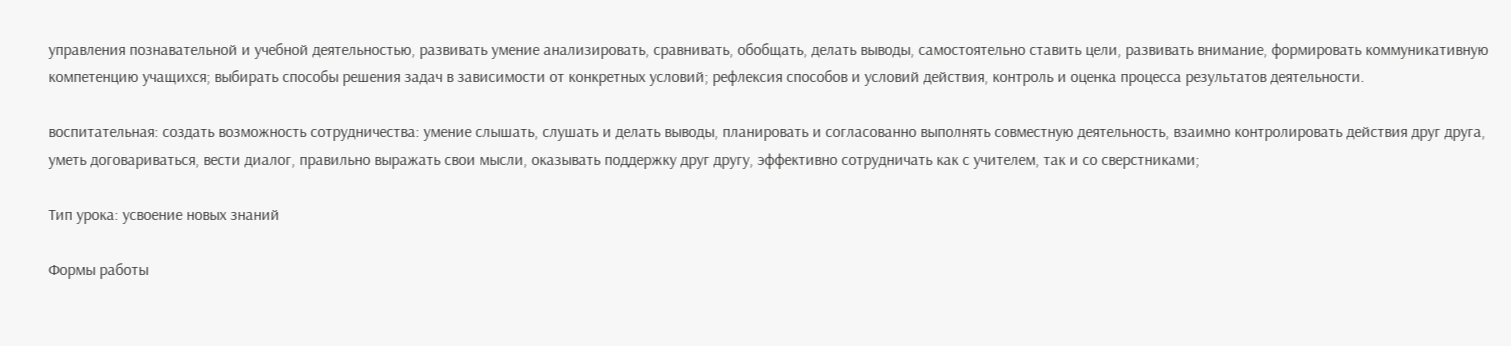управления познавательной и учебной деятельностью, развивать умение анализировать, сравнивать, обобщать, делать выводы, самостоятельно ставить цели, развивать внимание, формировать коммуникативную компетенцию учащихся; выбирать способы решения задач в зависимости от конкретных условий; рефлексия способов и условий действия, контроль и оценка процесса результатов деятельности.

воспитательная: создать возможность сотрудничества: умение слышать, слушать и делать выводы, планировать и согласованно выполнять совместную деятельность, взаимно контролировать действия друг друга, уметь договариваться, вести диалог, правильно выражать свои мысли, оказывать поддержку друг другу, эффективно сотрудничать как с учителем, так и со сверстниками;

Тип урока: усвоение новых знаний

Формы работы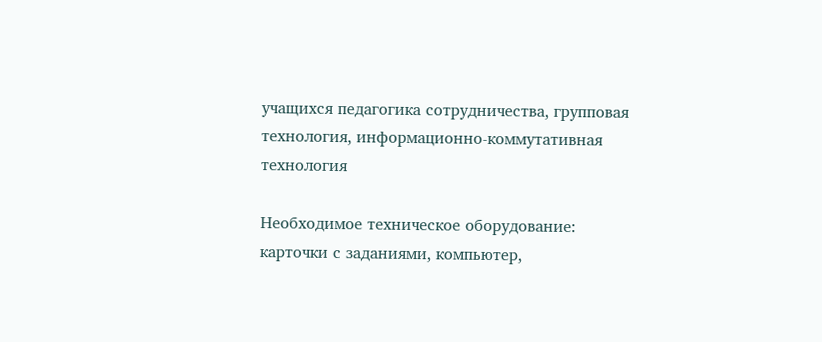учащихся педагогика сотрудничества, групповая технология, информационно-коммутативная технология

Необходимое техническое оборудование: карточки с заданиями, компьютер,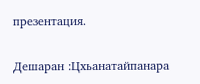презентация.

Дешаран :Цхьанатайпанара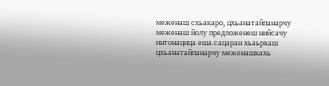меженаш схьакаро, цхьанатайпанарчу меженаш йолу предложенеш нийсачу интонацица еша.сацаран хьаьркаш цхьанатайпанарчу меженашкахь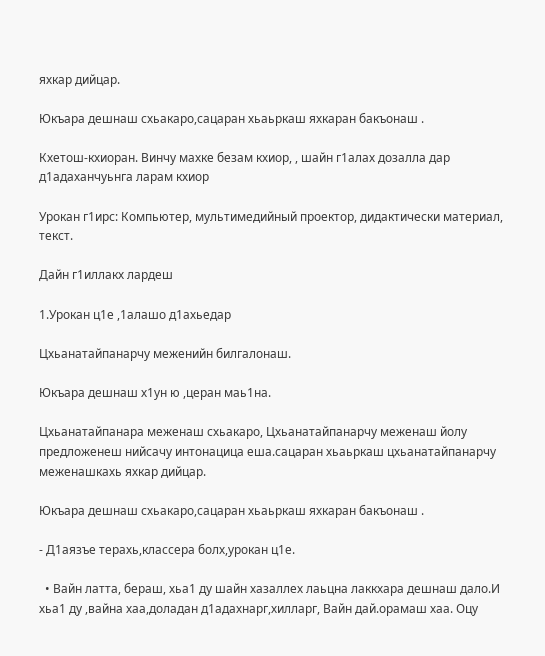яхкар дийцар.

Юкъара дешнаш схьакаро,сацаран хьаьркаш яхкаран бакъонаш .

Кхетош-кхиоран. Винчу махке безам кхиор, , шайн г1алах дозалла дар д1адаханчуьнга ларам кхиор

Урокан г1ирс: Компьютер, мультимедийный проектор, дидактически материал, текст.

Дайн г1иллакх лардеш

1.Урокан ц1е ,1алашо д1ахьедар

Цхьанатайпанарчу меженийн билгалонаш.

Юкъара дешнаш х1ун ю ,церан маь1на.

Цхьанатайпанара меженаш схьакаро, Цхьанатайпанарчу меженаш йолу предложенеш нийсачу интонацица еша.сацаран хьаьркаш цхьанатайпанарчу меженашкахь яхкар дийцар.

Юкъара дешнаш схьакаро,сацаран хьаьркаш яхкаран бакъонаш .

- Д1аязъе терахь,классера болх,урокан ц1е.

  • Вайн латта, бераш, хьа1 ду шайн хазаллех лаьцна лаккхара дешнаш дало.И хьа1 ду ,вайна хаа,доладан д1адахнарг,хилларг, Вайн дай.орамаш хаа. Оцу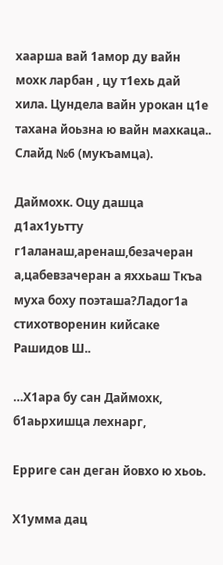хаарша вай 1амор ду вайн мохк ларбан , цу т1ехь дай хила. Цундела вайн урокан ц1е тахана йоьзна ю вайн махкаца.. Слайд №6 (мукъамца).

Даймохк. Оцу дашца д1ах1уьтту г1аланаш,аренаш,безачеран а,цабевзачеран а яххьаш Ткъа муха боху поэташа?Ладог1а стихотворенин кийсаке Рашидов Ш..

…Х1ара бу сан Даймохк, б1аьрхишца лехнарг,

Ерриге сан деган йовхо ю хьоь.

Х1умма дац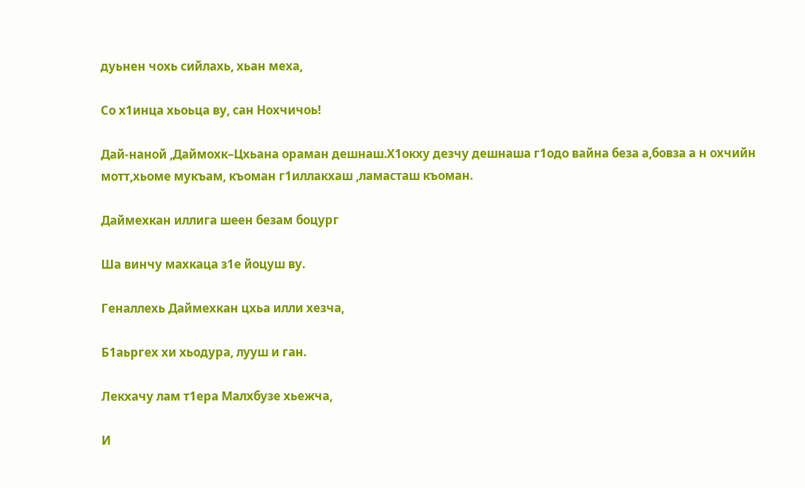дуьнен чохь сийлахь, хьан меха,

Со х1инца хьоьца ву, сан Нохчичоь!

Дай-наной ,Даймохк–Цхьана ораман дешнаш.Х1окху дезчу дешнаша г1одо вайна беза а,бовза а н охчийн мотт,хьоме мукъам, къоман г1иллакхаш ,ламасташ къоман.

Даймехкан иллига шеен безам боцург

Ша винчу махкаца з1е йоцуш ву.

Геналлехь Даймехкан цхьа илли хезча,

Б1аьргех хи хьодура, лууш и ган.

Лекхачу лам т1ера Малхбузе хьежча,

И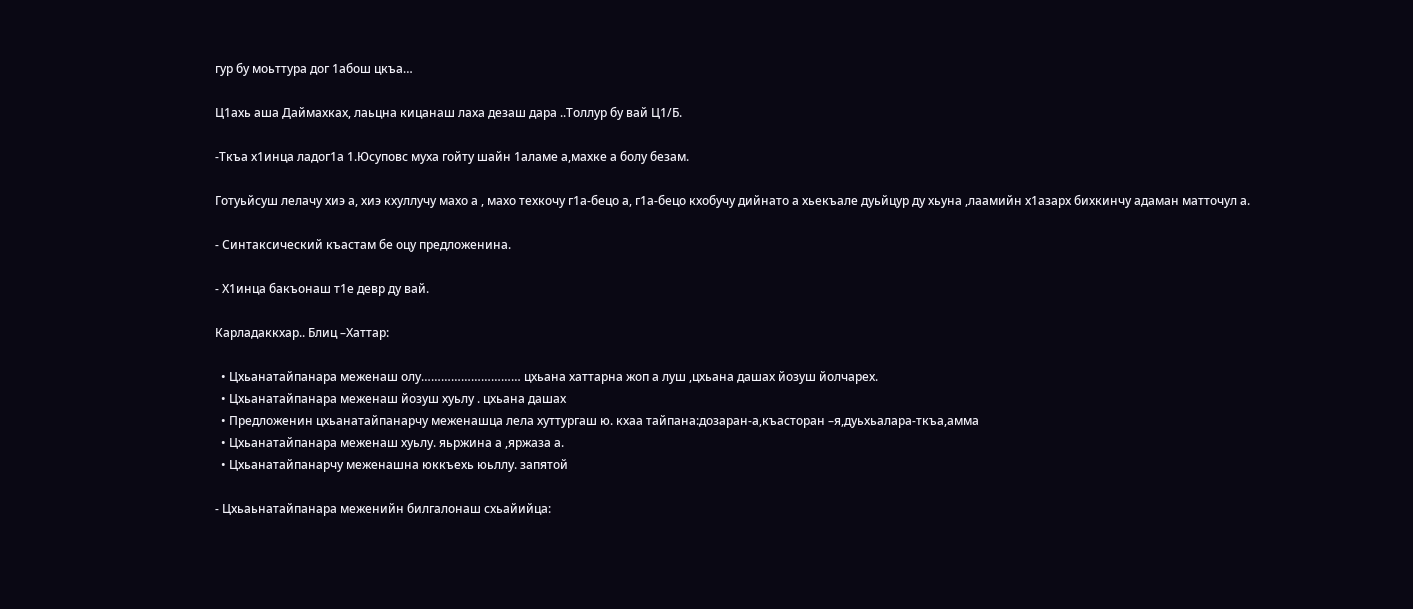гур бу моьттура дог 1абош цкъа…

Ц1ахь аша Даймахках, лаьцна кицанаш лаха дезаш дара ..Толлур бу вай Ц1/Б.

-Ткъа х1инца ладог1а 1.Юсуповс муха гойту шайн 1аламе а,махке а болу безам.

Готуьйсуш лелачу хиэ а, хиэ кхуллучу махо а , махо техкочу г1а-бецо а, г1а-бецо кхобучу дийнато а хьекъале дуьйцур ду хьуна ,лаамийн х1азарх бихкинчу адаман матточул а.

- Синтаксический къастам бе оцу предложенина.

- Х1инца бакъонаш т1е девр ду вай.

Карладаккхар.. Блиц –Хаттар:

  • Цхьанатайпанара меженаш олу………………………… цхьана хаттарна жоп а луш ,цхьана дашах йозуш йолчарех.
  • Цхьанатайпанара меженаш йозуш хуьлу . цхьана дашах
  • Предложенин цхьанатайпанарчу меженашца лела хуттургаш ю. кхаа тайпана:дозаран-а,къасторан –я,дуьхьалара-ткъа,амма
  • Цхьанатайпанара меженаш хуьлу. яьржина а ,яржаза а.
  • Цхьанатайпанарчу меженашна юккъехь юьллу. запятой

- Цхьаьнатайпанара меженийн билгалонаш схьайийца: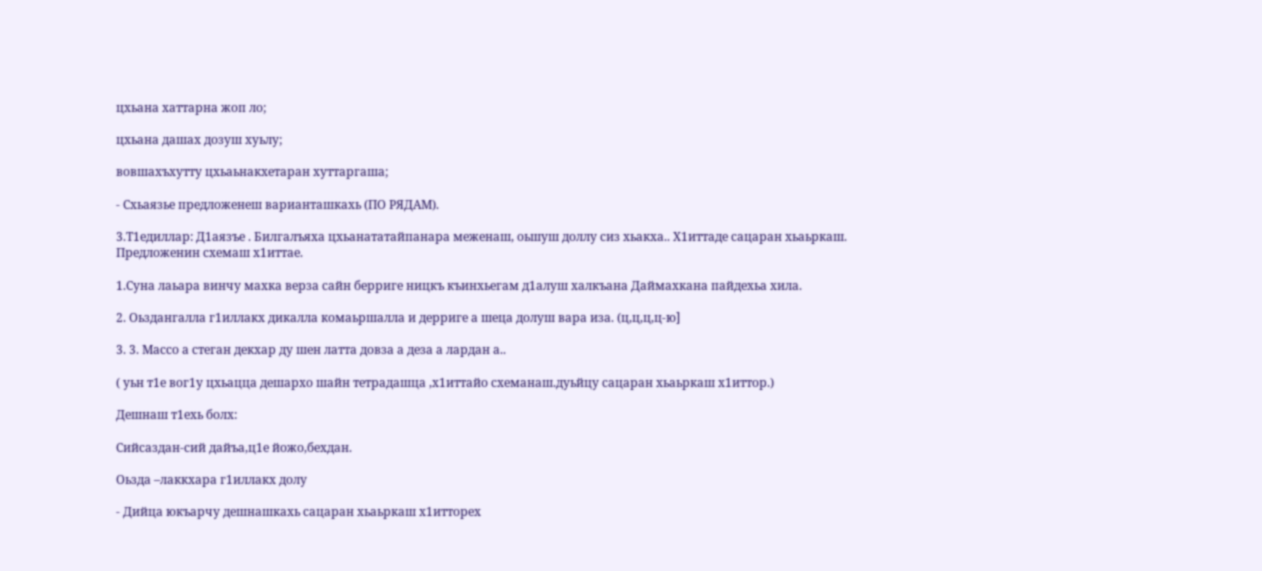цхьана хаттарна жоп ло;

цхьана дашах дозуш хуьлу;

вовшахъхутту цхьаьнакхетаран хуттаргаша;

- Схьаязье предложенеш варианташкахь (ПО РЯДАМ).

3.Т1едиллар: Д1аязъе . Билгалъяха цхьанататайпанара меженаш, оьшуш доллу сиз хьакха.. Х1иттаде сацаран хьаьркаш. Предложенин схемаш х1иттае.

1.Суна лаьара винчу махка верза сайн берриге ницкъ къинхьегам д1алуш халкъана Даймахкана пайдехьа хила.

2. Оьздангалла г1иллакх дикалла комаьршалла и дерриге а шеца долуш вара иза. (ц,ц,ц,ц-ю]

3. 3. Массо а стеган декхар ду шен латта довза а деза а лардан а..

( уьн т1е вог1у цхьацца дешархо шайн тетрадашца ,х1иттайо схеманаш.дуьйцу сацаран хьаьркаш х1иттор.)

Дешнаш т1ехь болх:

Сийсаздан-сий дайъа,ц1е йожо,бехдан.

Оьзда –лаккхара г1иллакх долу

- Дийца юкъарчу дешнашкахь сацаран хьаьркаш х1итторех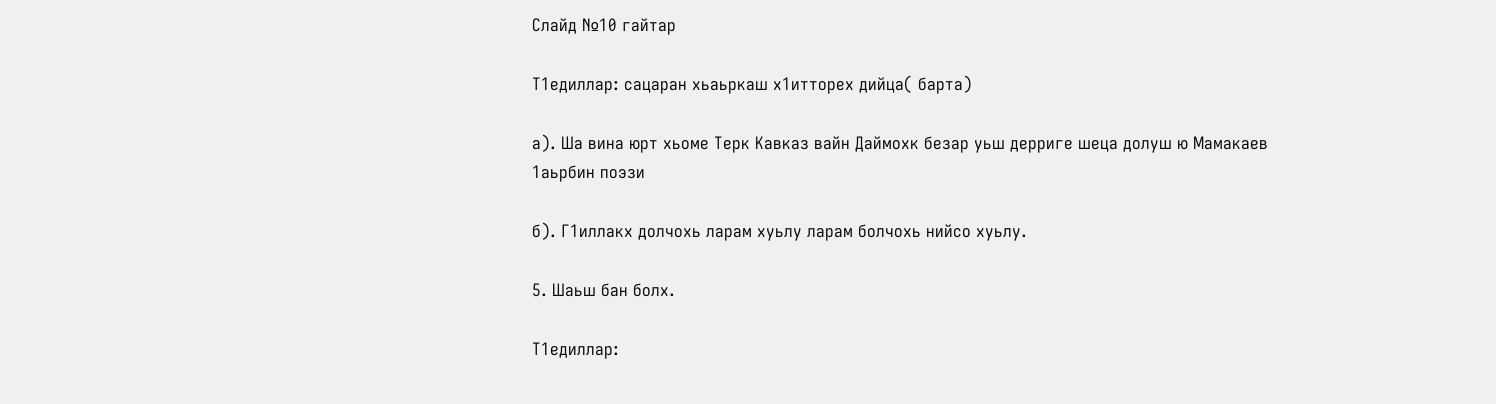Слайд №10 гайтар

Т1едиллар: сацаран хьаьркаш х1итторех дийца( барта)

а). Ша вина юрт хьоме Терк Кавказ вайн Даймохк безар уьш дерриге шеца долуш ю Мамакаев 1аьрбин поэзи

б). Г1иллакх долчохь ларам хуьлу ларам болчохь нийсо хуьлу.

5. Шаьш бан болх.

Т1едиллар: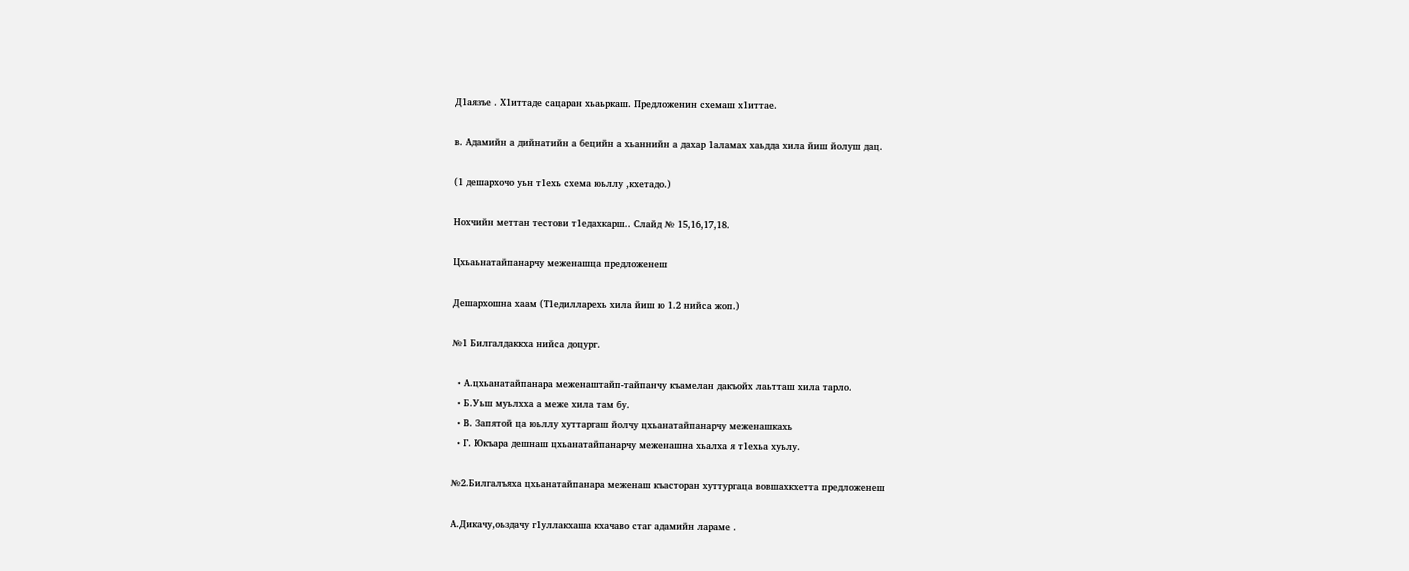Д1аязъе . Х1иттаде сацаран хьаьркаш. Предложенин схемаш х1иттае.

в. Адамийн а дийнатийн а бецийн а хьаннийн а дахар 1аламах хаьдда хила йиш йолуш дац.

(1 дешархочо уьн т1ехь схема юьллу ,кхетадо.)

Нохчийн меттан тестови т1едахкарш.. Слайд № 15,16,17,18.

Цхьаьнатайпанарчу меженашца предложенеш

Дешархошна хаам (Т1едилларехь хила йиш ю 1.2 нийса жоп.)

№1 Билгалдаккха нийса доцург.

  • А.цхьанатайпанара меженаштайп-тайпанчу къамелан дакъойх лаьтташ хила тарло.
  • Б.Уьш муьлхха а меже хила там бу.
  • В. Запятой ца юьллу хуттаргаш йолчу цхьанатайпанарчу меженашкахь
  • Г. Юкъара дешнаш цхьанатайпанарчу меженашна хьалха я т1ехьа хуьлу.

№2.Билгалъяха цхьанатайпанара меженаш къасторан хуттургаца вовшахкхетта предложенеш

А.Дикачу,оьздачу г1уллакхаша кхачаво стаг адамийн лараме .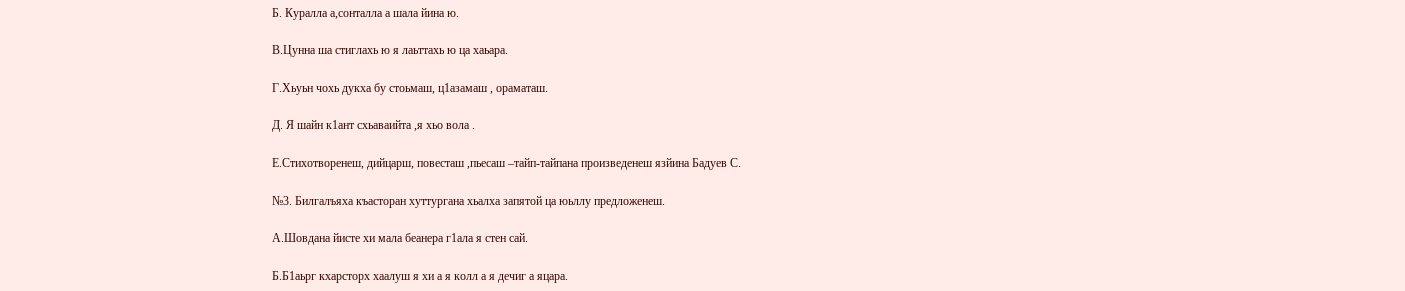Б. Куралла а,сонталла а шала йина ю.

В.Цунна ша стиглахь ю я лаьттахь ю ца хаьара.

Г.Хьуьн чохь дукха бу стоьмаш, ц1азамаш , ораматаш.

Д. Я шайн к1ант схьаваийта ,я хьо вола .

Е.Стихотворенеш, дийцарш, повесташ ,пьесаш –тайп-тайпана произведенеш язйина Бадуев С.

№3. Билгалъяха къасторан хуттургана хьалха запятой ца юьллу предложенеш.

А.Шовдана йисте хи мала беанера г1ала я стен сай.

Б.Б1аьрг кхарсторх хаалуш я хи а я колл а я дечиг а яцара.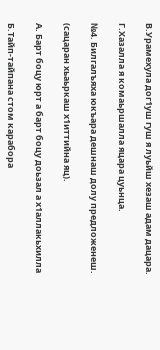В.Урамехула дог1уш гуш я луьйш хезаш адам дацара.

Г.Хазалла я комаьршалла яцара цуьнца.

№4. Билгалъяха юкъара дешнаш долу предложенеш.

(сацаран хьаьркаш х1иттийна яц).

А. Барт боцу юрт а барт боцу доьзал а х1аллакьхилла

Б.Тайп-тайпана стом карабора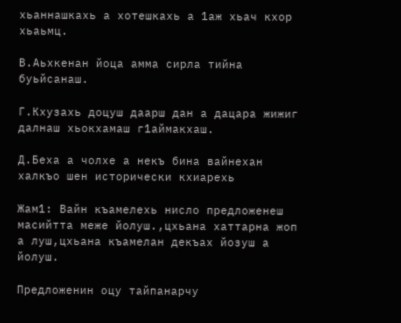хьаннашкахь а хотешкахь а 1аж хьач кхор хьаьмц.

В.Аьхкенан йоца амма сирла тийна буьйсанаш.

Г.Кхузахь доцуш даарш дан а дацара жижиг далнаш хьокхамаш г1аймакхаш.

Д.Беха а чолхе а некъ бина вайнехан халкъо шен исторически кхиарехь

Жам1: Вайн къамелехь нисло предложенеш масийтта меже йолуш.,цхьана хаттарна жоп а луш,цхьана къамелан декъах йозуш а йолуш.

Предложенин оцу тайпанарчу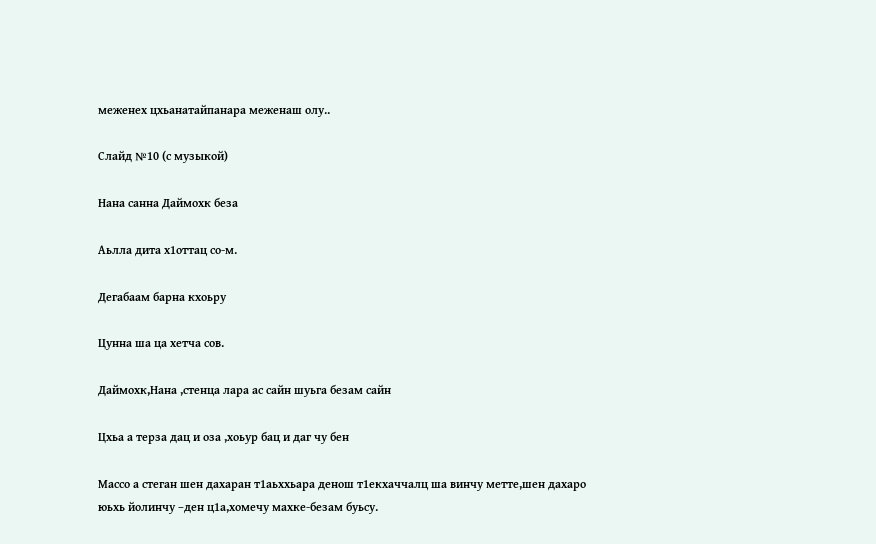меженех цхьанатайпанара меженаш олу..

Слайд №10 (с музыкой)

Нана санна Даймохк беза

Аьлла дита х1оттац со-м.

Дегабаам барна кхоьру

Цунна ша ца хетча сов.

Даймохк,Нана ,стенца лара ас сайн шуьга безам сайн

Цхьа а терза дац и оза ,хоьур бац и даг чу бен

Массо а стеган шен дахаран т1аьххьара денош т1екхаччалц ша винчу метте,шен дахаро юьхь йолинчу –ден ц1а,хомечу махке-безам буьсу.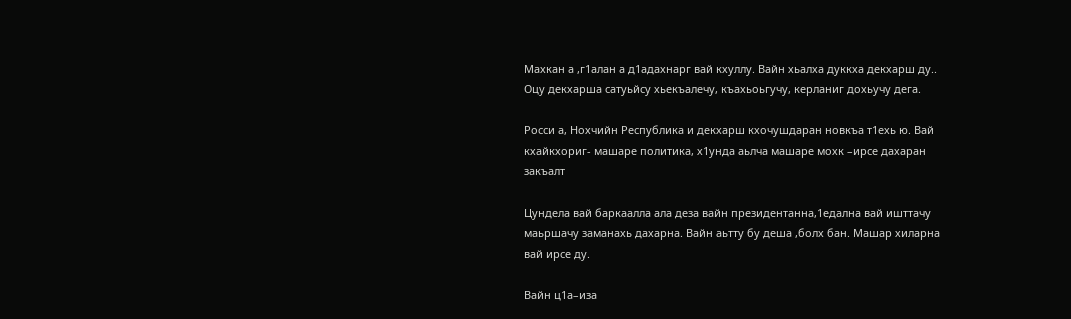Махкан а ,г1алан а д1адахнарг вай кхуллу. Вайн хьалха дуккха декхарш ду.. Оцу декхарша сатуьйсу хьекъалечу, къахьоьгучу, керланиг дохьучу дега.

Росси а, Нохчийн Республика и декхарш кхочушдаран новкъа т1ехь ю. Вай кхайкхориг- машаре политика, х1унда аьлча машаре мохк –ирсе дахаран закъалт

Цундела вай баркаалла ала деза вайн президентанна,1едална вай ишттачу маьршачу заманахь дахарна. Вайн аьтту бу деша ,болх бан. Машар хиларна вай ирсе ду.

Вайн ц1а–иза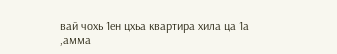вай чохь 1ен цхьа квартира хила ца 1а ,амма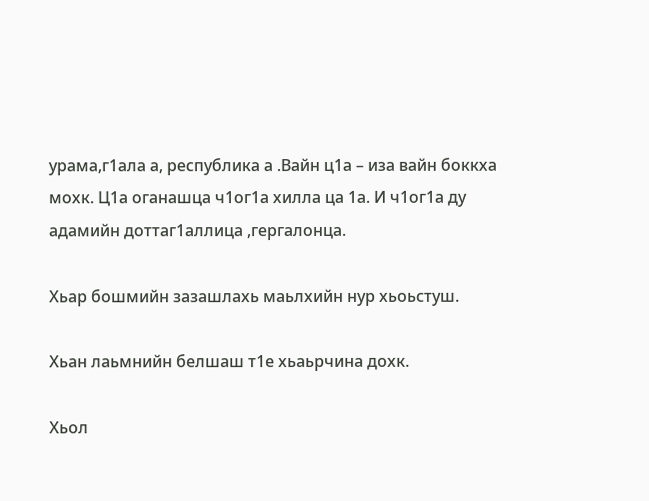урама,г1ала а, республика а .Вайн ц1а – иза вайн боккха мохк. Ц1а оганашца ч1ог1а хилла ца 1а. И ч1ог1а ду адамийн доттаг1аллица ,гергалонца.

Хьар бошмийн зазашлахь маьлхийн нур хьоьстуш.

Хьан лаьмнийн белшаш т1е хьаьрчина дохк.

Хьол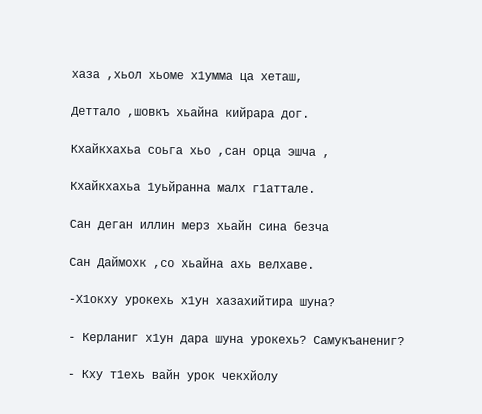хаза ,хьол хьоме х1умма ца хеташ,

Деттало ,шовкъ хьайна кийрара дог.

Кхайкхахьа соьга хьо ,сан орца эшча ,

Кхайкхахьа 1уьйранна малх г1аттале.

Сан деган иллин мерз хьайн сина безча

Сан Даймохк ,со хьайна ахь велхаве.

-Х1окху урокехь х1ун хазахийтира шуна?

- Керланиг х1ун дара шуна урокехь? Самукъанениг?

- Кху т1ехь вайн урок чекхйолу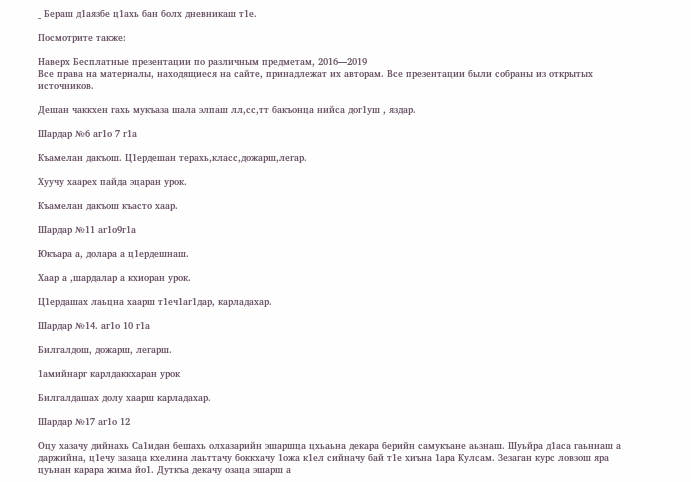_ Бераш д1аязбе ц1ахь бан болх дневникаш т1е.

Посмотрите также:

Наверх Бесплатные презентации по различным предметам, 2016—2019
Все права на материалы, находящиеся на сайте, принадлежат их авторам. Все презентации были собраны из открытых источников.

Дешан чаккхен гахь мукъаза шала элпаш лл,сс,тт бакъонца нийса дог1уш , яздар.

Шардар №6 аг1о 7 г1а

Къамелан дакъош. Ц1ердешан терахь,класс,дожарш,легар.

Хуучу хаарех пайда эцаран урок.

Къамелан дакъош къасто хаар.

Шардар №11 аг1о9г1а

Юкъара а, долара а ц1ердешнаш.

Хаар а ,шардалар а кхиоран урок.

Ц1ердашах лаьцна хаарш т1еч1аг1дар, карладахар.

Шардар №14. аг1о 10 г1а

Билгалдош, дожарш, легарш.

1амийнарг карлдаккхаран урок

Билгалдашах долу хаарш карладахар.

Шардар №17 аг1о 12

Оцу хазачу дийнахь Са1идан бешахь олхазарийн эшаршца цхьаьна декара берийн самукъане аьзнаш. Шуьйра д1аса гаьннаш а даржийна, ц1ечу зазаца кхелина лаьттачу боккхачу 1ожа к1ел сийначу бай т1е хиъна 1ара Кулсам. Зезаган курс ловзош яра цуьнан карара жима йо1. Дуткъа декачу озаца эшарш а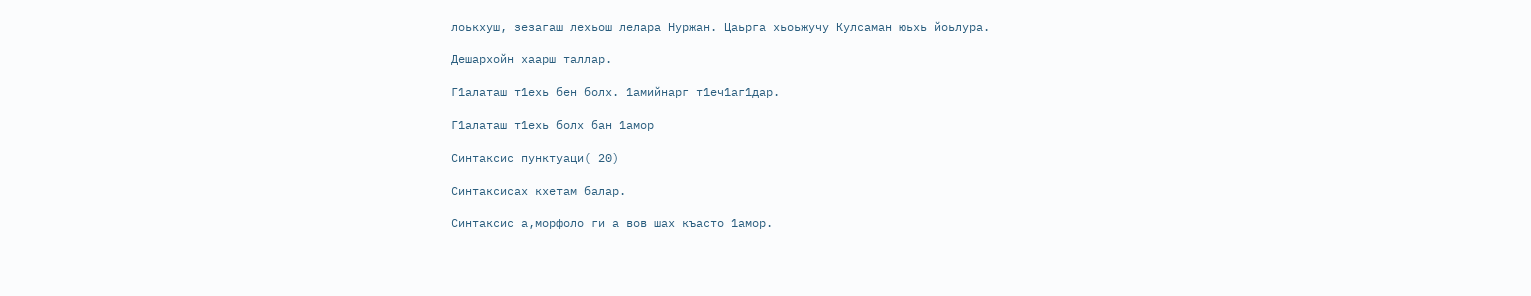лоькхуш, зезагаш лехьош лелара Нуржан. Цаьрга хьоьжучу Кулсаман юьхь йоьлура.

Дешархойн хаарш таллар.

Г1алаташ т1ехь бен болх. 1амийнарг т1еч1аг1дар.

Г1алаташ т1ехь болх бан 1амор

Синтаксис пунктуаци( 20)

Синтаксисах кхетам балар.

Синтаксис а,морфоло ги а вов шах къасто 1амор.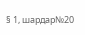§ 1, шардар№20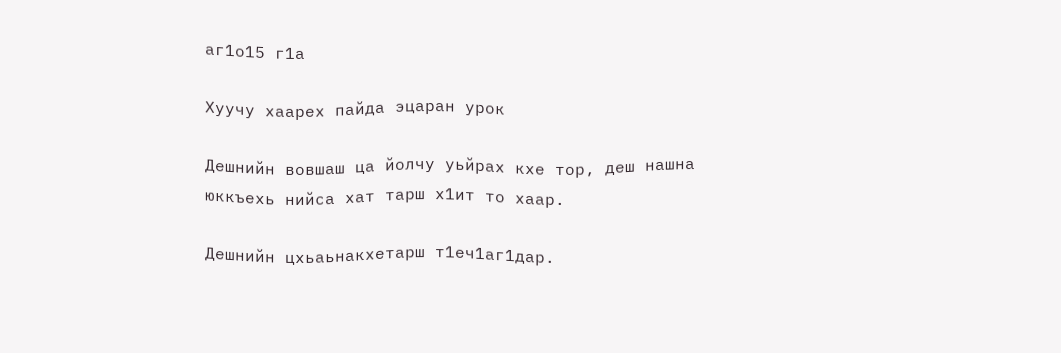аг1о15 г1а

Хуучу хаарех пайда эцаран урок

Дешнийн вовшаш ца йолчу уьйрах кхе тор, деш нашна юккъехь нийса хат тарш х1ит то хаар.

Дешнийн цхьаьнакхетарш т1еч1аг1дар.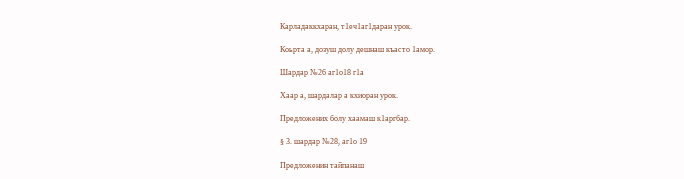Карладаккхаран, т1еч1аг1даран урок.

Коьрта а, дозуш долу дешнаш къасто 1амор.

Шардар №26 аг1о18 г1а

Хаар а, шардалар а кхиоран урок.

Предложених болу хаамаш к1аргбар.

§ 3. шардар №28, аг1о 19

Предложенин тайпанаш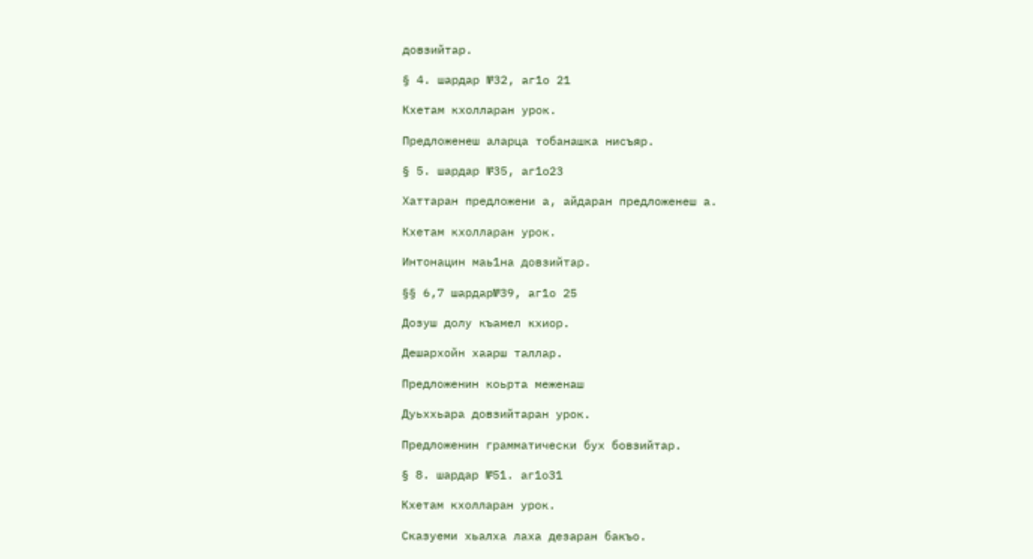довзийтар.

§ 4. шардар №32, аг1о 21

Кхетам кхолларан урок.

Предложенеш аларца тобанашка нисъяр.

§ 5. шардар №35, аг1о23

Хаттаран предложени а, айдаран предложенеш а.

Кхетам кхолларан урок.

Интонацин маь1на довзийтар.

§§ 6,7 шардар№39, аг1о 25

Дозуш долу къамел кхиор.

Дешархойн хаарш таллар.

Предложенин коьрта меженаш

Дуьххьара довзийтаран урок.

Предложенин грамматически бух бовзийтар.

§ 8. шардар №51. аг1о31

Кхетам кхолларан урок.

Сказуеми хьалха лаха дезаран бакъо.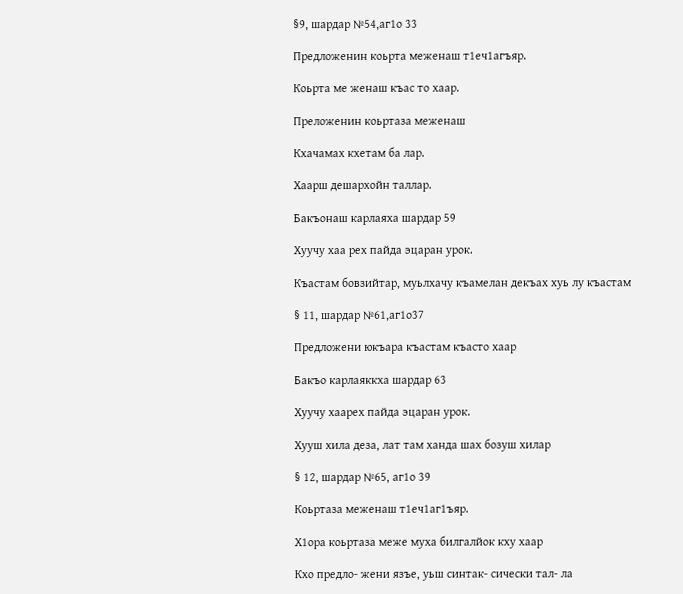§9, шардар №54,аг1о 33

Предложенин коьрта меженаш т1еч1агъяр.

Коьрта ме женаш къас то хаар.

Преложенин коьртаза меженаш

Кхачамах кхетам ба лар.

Хаарш дешархойн таллар.

Бакъонаш карлаяха шардар 59

Хуучу хаа рех пайда эцаран урок.

Къастам бовзийтар, муьлхачу къамелан декъах хуь лу къастам

§ 11, шардар №61,аг1о37

Предложени юкъара къастам къасто хаар

Бакъо карлаяккха шардар 63

Хуучу хаарех пайда эцаран урок.

Хууш хила деза, лат там ханда шах бозуш хилар

§ 12, шардар №65, аг1о 39

Коьртаза меженаш т1еч1аг1ъяр.

Х1ора коьртаза меже муха билгалйок кху хаар

Кхо предло- жени язъе, уьш синтак- сически тал- ла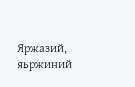Яржазий, яьржиний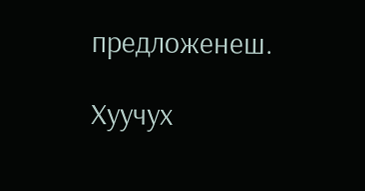предложенеш.

Хуучух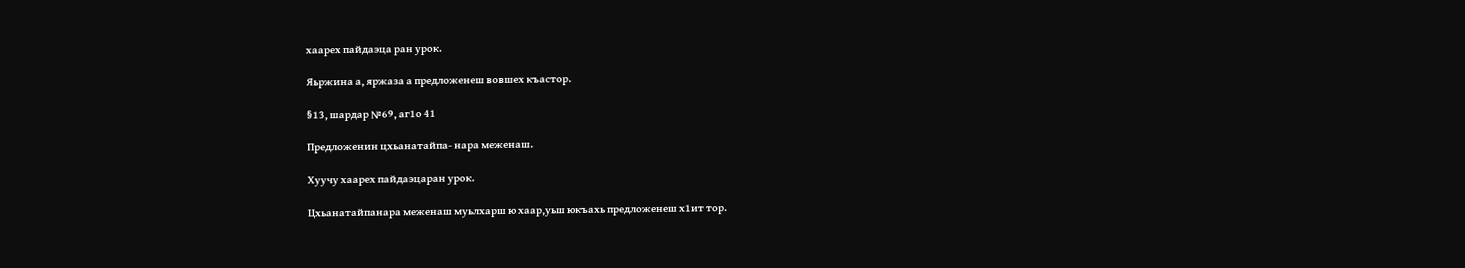хаарех пайдаэца ран урок.

Яьржина а, яржаза а предложенеш вовшех къастор.

§13, шардар №69, аг1о 41

Предложенин цхьанатайпа- нара меженаш.

Хуучу хаарех пайдаэцаран урок.

Цхьанатайпанара меженаш муьлхарш ю хаар,уьш юкъахь предложенеш х1ит тор.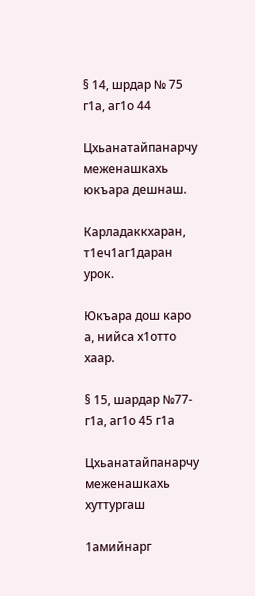§ 14, шрдар № 75 г1а, аг1о 44

Цхьанатайпанарчу меженашкахь юкъара дешнаш.

Карладаккхаран, т1еч1аг1даран урок.

Юкъара дош каро а, нийса х1отто хаар.

§ 15, шардар №77-г1а, аг1о 45 г1а

Цхьанатайпанарчу меженашкахь хуттургаш

1амийнарг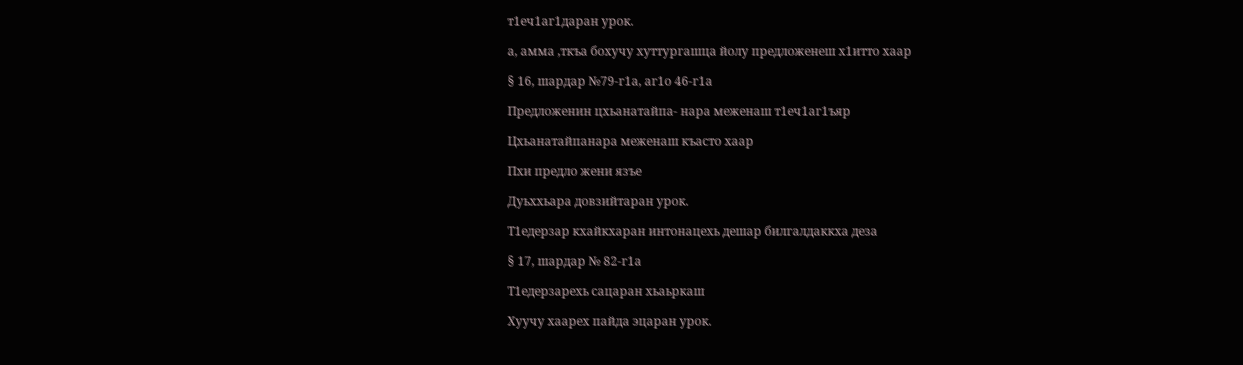т1еч1аг1даран урок.

а, амма ,ткъа бохучу хуттургашца йолу предложенеш х1итто хаар

§ 16, шардар №79-г1а, аг1о 46-г1а

Предложенин цхьанатайпа- нара меженаш т1еч1аг1ъяр

Цхьанатайпанара меженаш къасто хаар

Пхи предло жени язъе

Дуьххьара довзийтаран урок.

Т1едерзар кхайкхаран интонацехь дешар билгалдаккха деза

§ 17, шардар № 82-г1а

Т1едерзарехь сацаран хьаьркаш

Хуучу хаарех пайда эцаран урок.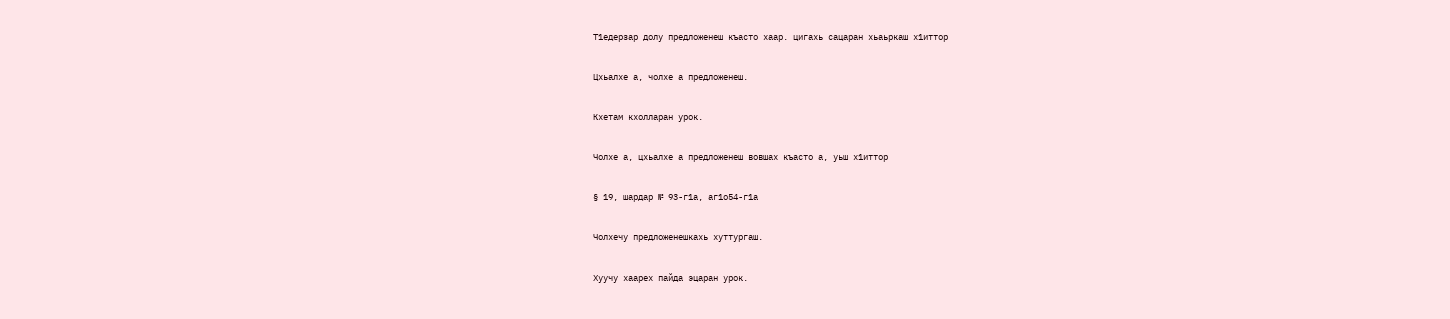Т1едерзар долу предложенеш къасто хаар. цигахь сацаран хьаьркаш х1иттор

Цхьалхе а, чолхе а предложенеш.

Кхетам кхолларан урок.

Чолхе а, цхьалхе а предложенеш вовшах къасто а, уьш х1иттор

§ 19, шардар № 93-г1а, аг1о54-г1а

Чолхечу предложенешкахь хуттургаш.

Хуучу хаарех пайда эцаран урок.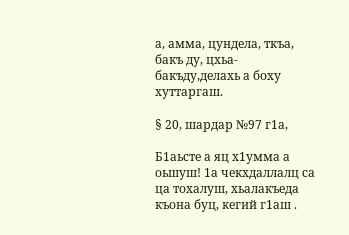а, амма, цундела, ткъа, бакъ ду, цхьа-бакъду,делахь а боху хуттаргаш.

§ 20, шардар №97 г1а,

Б1аьсте а яц х1умма а оьшуш! 1а чекхдаллалц са ца тохалуш, хьалакъеда къона буц, кегий г1аш .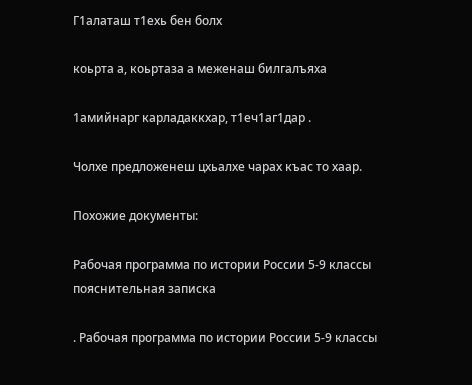Г1алаташ т1ехь бен болх

коьрта а, коьртаза а меженаш билгалъяха

1амийнарг карладаккхар, т1еч1аг1дар .

Чолхе предложенеш цхьалхе чарах къас то хаар.

Похожие документы:

Рабочая программа по истории России 5-9 классы пояснительная записка

. Рабочая программа по истории России 5-9 классы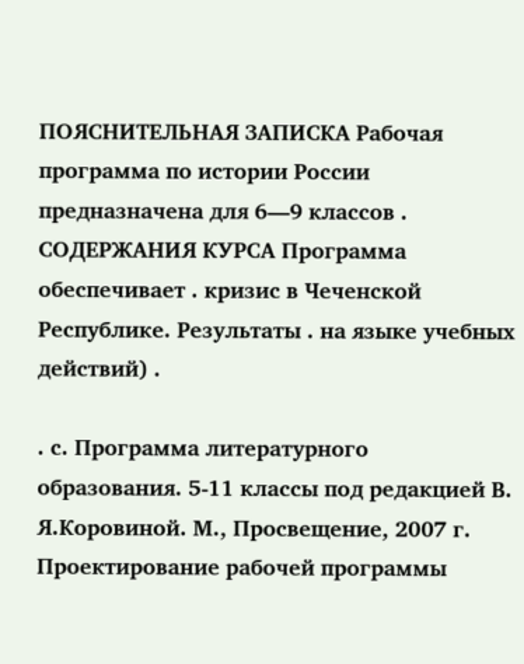ПОЯСНИТЕЛЬНАЯ ЗАПИСКА Рабочая программа по истории России предназначена для 6—9 классов . СОДЕРЖАНИЯ КУРСА Программа обеспечивает . кризис в Чеченской Республике. Результаты . на языке учебных действий) .

. с. Программа литературного образования. 5-11 классы под редакцией В. Я.Коровиной. М., Просвещение, 2007 г. Проектирование рабочей программы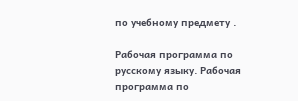по учебному предмету .

Рабочая программа по русскому языку. Рабочая программа по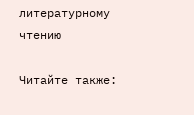литературному чтению

Читайте также: